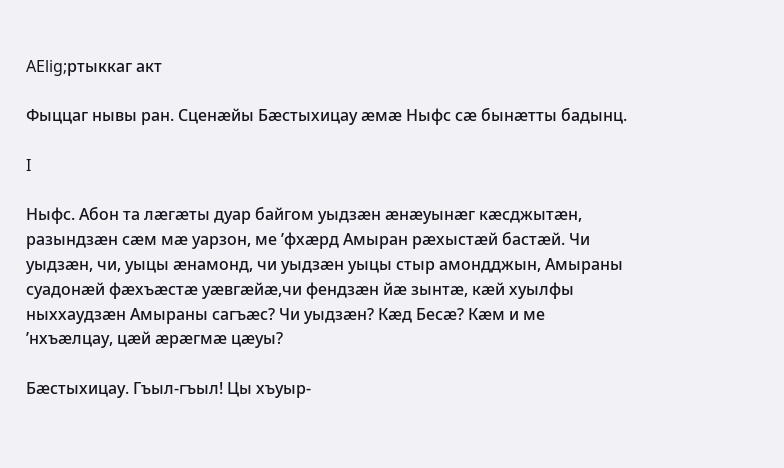AElig;ртыккаг акт

Фыццаг нывы ран. Сценæйы Бæстыхицау æмæ Ныфс сæ бынæтты бадынц.

I

Ныфс. Абон та лæгæты дуар байгом уыдзæн æнæуынæг кæсджытæн, разындзæн сæм мæ уарзон, ме ’фхæрд Амыран рæхыстæй бастæй. Чи уыдзæн, чи, уыцы æнамонд, чи уыдзæн уыцы стыр амондджын, Амыраны суадонæй фæхъæстæ уæвгæйæ,чи фендзæн йæ зынтæ, кæй хуылфы ныххаудзæн Амыраны сагъæс? Чи уыдзæн? Кæд Бесæ? Кæм и ме ’нхъæлцау, цæй æрæгмæ цæуы?

Бæстыхицау. Гъыл-гъыл! Цы хъуыр-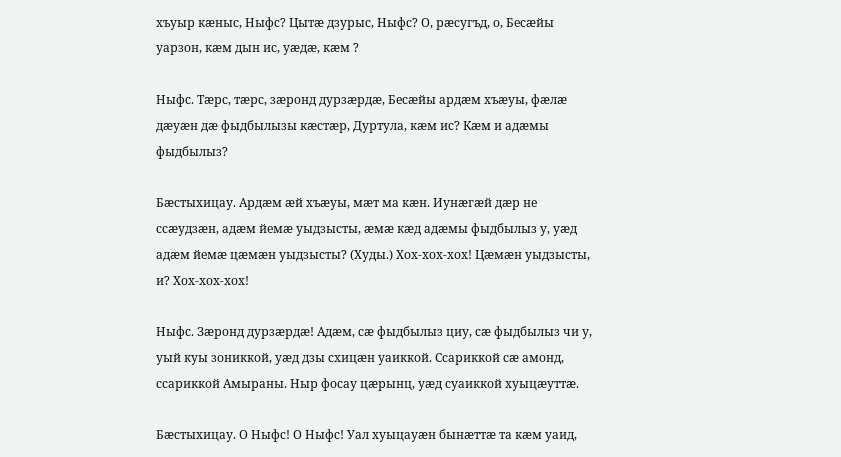хъуыр кæныс, Ныфс? Цытæ дзурыс, Ныфс? О, рæсугъд, о, Бесæйы уарзон, кæм дын ис, уæдæ, кæм ?

Ныфс. Тæрс, тæрс, зæронд дурзæрдæ, Бесæйы ардæм хъæуы, фæлæ дæуæн дæ фыдбылызы кæстæр, Дуртула, кæм ис? Кæм и адæмы фыдбылыз?

Бæстыхицау. Ардæм æй хъæуы, мæт ма кæн. Иунæгæй дæр не ссæудзæн, адæм йемæ уыдзысты, æмæ кæд адæмы фыдбылыз у, уæд адæм йемæ цæмæн уыдзысты? (Худы.) Хох-хох-хох! Цæмæн уыдзысты, и? Хох-хох-хох!

Ныфс. Зæронд дурзæрдæ! Адæм, сæ фыдбылыз циу, сæ фыдбылыз чи у, уый куы зониккой, уæд дзы схицæн уаиккой. Ссариккой сæ амонд, ссариккой Амыраны. Ныр фосау цæрынц, уæд суаиккой хуыцæуттæ.

Бæстыхицау. О Ныфс! О Ныфс! Уал хуыцауæн бынæттæ та кæм уаид,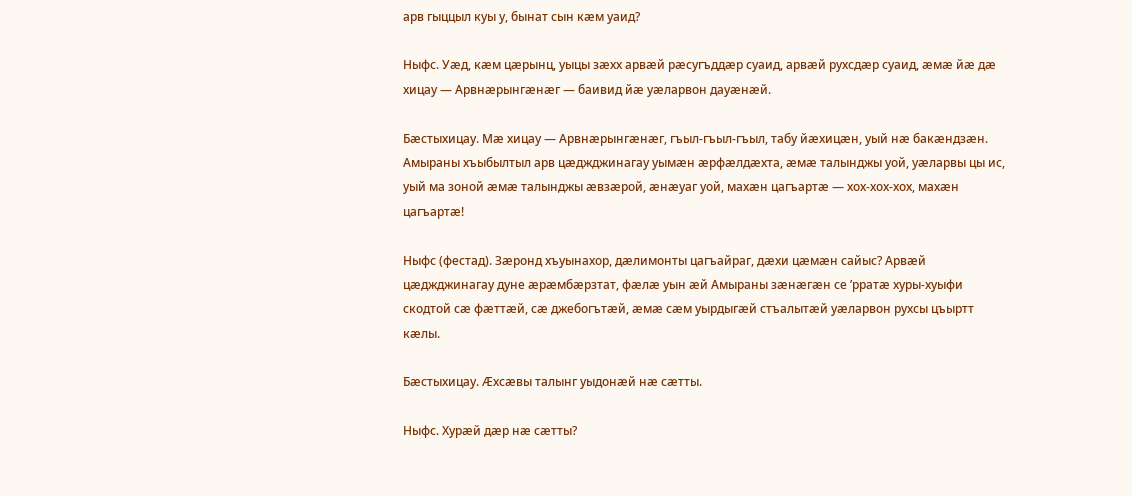арв гыццыл куы у, бынат сын кæм уаид?

Ныфс. Уæд, кæм цæрынц, уыцы зæхх арвæй рæсугъддæр суаид, арвæй рухсдæр суаид, æмæ йæ дæ хицау — Арвнæрынгæнæг — баивид йæ уæларвон дауæнæй.

Бæстыхицау. Мæ хицау — Арвнæрынгæнæг, гъыл-гъыл-гъыл, табу йæхицæн, уый нæ бакæндзæн. Амыраны хъыбылтыл арв цæджджинагау уымæн æрфæлдæхта, æмæ талынджы уой, уæларвы цы ис, уый ма зоной æмæ талынджы æвзæрой, æнæуаг уой, махæн цагъартæ — хох-хох-хох, махæн цагъартæ!

Ныфс (фестад). Зæронд хъуынахор, дæлимонты цагъайраг, дæхи цæмæн сайыс? Арвæй цæджджинагау дуне æрæмбæрзтат, фæлæ уын æй Амыраны зæнæгæн се ’рратæ хуры-хуыфи скодтой сæ фæттæй, сæ джебогътæй, æмæ сæм уырдыгæй стъалытæй уæларвон рухсы цъыртт кæлы.

Бæстыхицау. Æхсæвы талынг уыдонæй нæ сæтты.

Ныфс. Хурæй дæр нæ сæтты?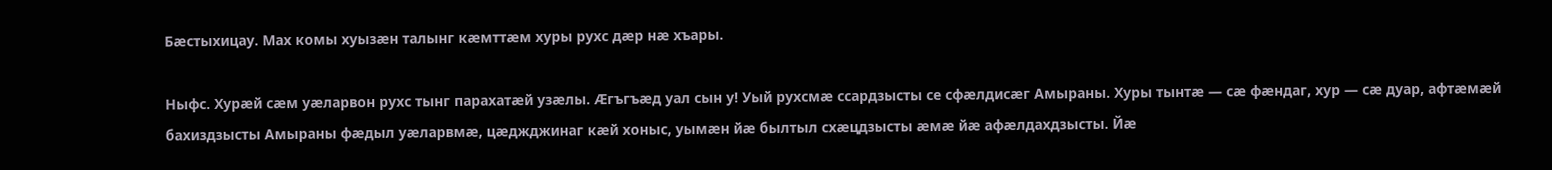Бæстыхицау. Мах комы хуызæн талынг кæмттæм хуры рухс дæр нæ хъары.

Ныфс. Хурæй сæм уæларвон рухс тынг парахатæй узæлы. Æгъгъæд уал сын у! Уый рухсмæ ссардзысты се сфæлдисæг Амыраны. Хуры тынтæ — сæ фæндаг, хур — сæ дуар, афтæмæй бахиздзысты Амыраны фæдыл уæларвмæ, цæджджинаг кæй хоныс, уымæн йæ былтыл схæцдзысты æмæ йæ афæлдахдзысты. Йæ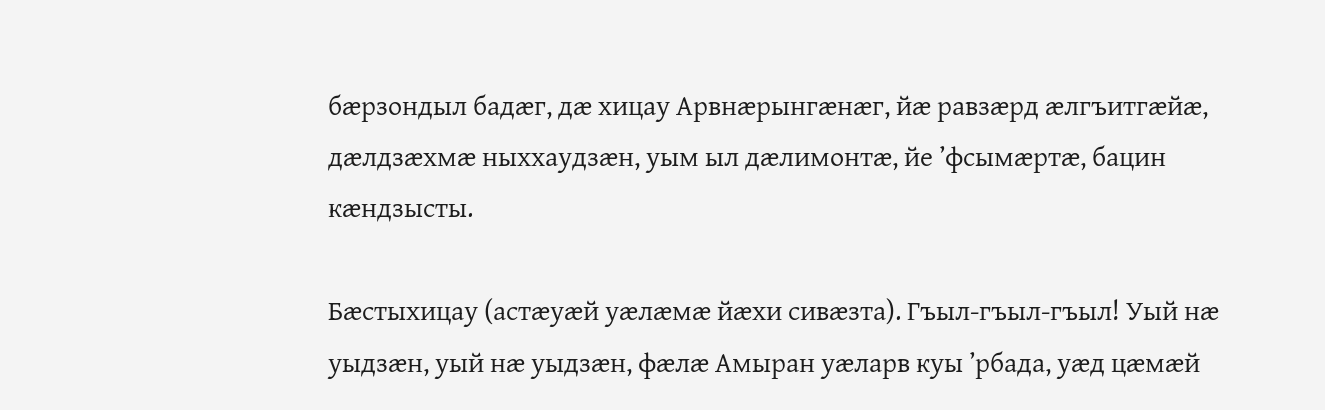бæрзондыл бадæг, дæ хицау Арвнæрынгæнæг, йæ равзæрд æлгъитгæйæ, дæлдзæхмæ ныххаудзæн, уым ыл дæлимонтæ, йе ’фсымæртæ, бацин кæндзысты.

Бæстыхицау (астæуæй уæлæмæ йæхи сивæзта). Гъыл-гъыл-гъыл! Уый нæ уыдзæн, уый нæ уыдзæн, фæлæ Амыран уæларв куы ’рбада, уæд цæмæй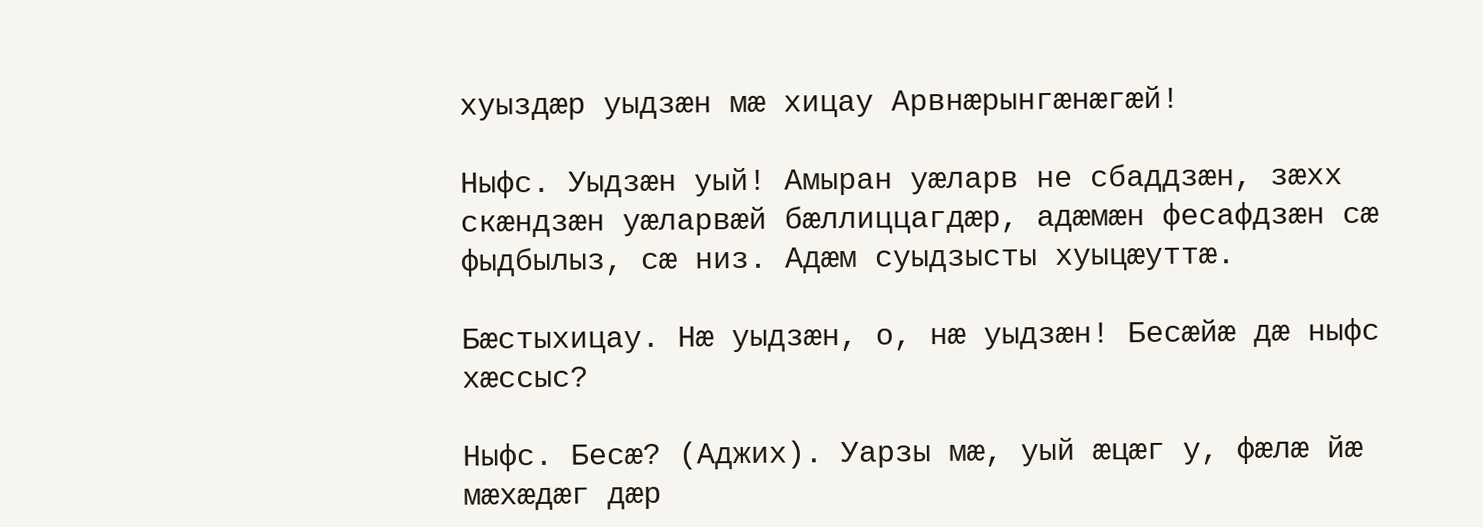хуыздæр уыдзæн мæ хицау Арвнæрынгæнæгæй!

Ныфс. Уыдзæн уый! Амыран уæларв не сбаддзæн, зæхх скæндзæн уæларвæй бæллиццагдæр, адæмæн фесафдзæн сæ фыдбылыз, сæ низ. Адæм суыдзысты хуыцæуттæ.

Бæстыхицау. Нæ уыдзæн, о, нæ уыдзæн! Бесæйæ дæ ныфс хæссыс?

Ныфс. Бесæ? (Аджих). Уарзы мæ, уый æцæг у, фæлæ йæ мæхæдæг дæр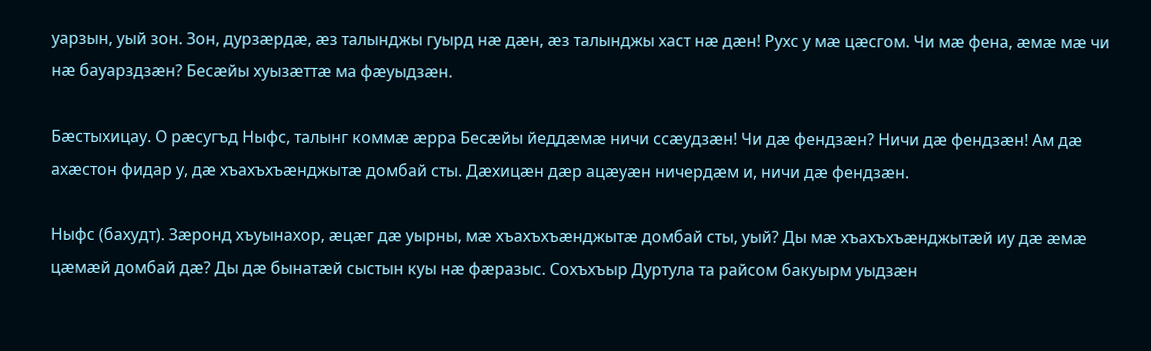уарзын, уый зон. Зон, дурзæрдæ, æз талынджы гуырд нæ дæн, æз талынджы хаст нæ дæн! Рухс у мæ цæсгом. Чи мæ фена, æмæ мæ чи нæ бауарздзæн? Бесæйы хуызæттæ ма фæуыдзæн.

Бæстыхицау. О рæсугъд Ныфс, талынг коммæ æрра Бесæйы йеддæмæ ничи ссæудзæн! Чи дæ фендзæн? Ничи дæ фендзæн! Ам дæ ахæстон фидар у, дæ хъахъхъæнджытæ домбай сты. Дæхицæн дæр ацæуæн ничердæм и, ничи дæ фендзæн.

Ныфс (бахудт). Зæронд хъуынахор, æцæг дæ уырны, мæ хъахъхъæнджытæ домбай сты, уый? Ды мæ хъахъхъæнджытæй иу дæ æмæ цæмæй домбай дæ? Ды дæ бынатæй сыстын куы нæ фæразыс. Сохъхъыр Дуртула та райсом бакуырм уыдзæн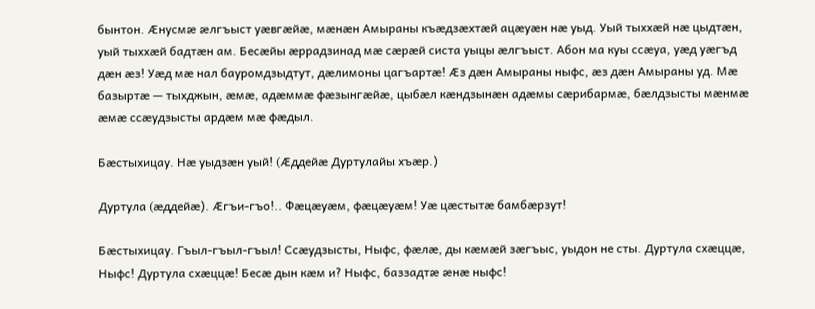бынтон. Æнусмæ æлгъыст уæвгæйæ, мæнæн Амыраны къæдзæхтæй ацæуæн нæ уыд. Уый тыххæй нæ цыдтæн, уый тыххæй бадтæн ам. Бесæйы æррадзинад мæ сæрæй систа уыцы æлгъыст. Абон ма куы ссæуа, уæд уæгъд дæн æз! Уæд мæ нал бауромдзыдтут, дæлимоны цагъартæ! Æз дæн Амыраны ныфс, æз дæн Амыраны уд. Мæ базыртæ — тыхджын, æмæ, адæммæ фæзынгæйæ, цыбæл кæндзынæн адæмы сæрибармæ, бæлдзысты мæнмæ æмæ ссæудзысты ардæм мæ фæдыл.

Бæстыхицау. Нæ уыдзæн уый! (Æддейæ Дуртулайы хъæр.)

Дуртула (æддейæ). Æгъи-гъо!.. Фæцæуæм, фæцæуæм! Уæ цæстытæ бамбæрзут!

Бæстыхицау. Гъыл-гъыл-гъыл! Ссæудзысты, Ныфс, фæлæ, ды кæмæй зæгъыс, уыдон не сты. Дуртула схæццæ, Ныфс! Дуртула схæццæ! Бесæ дын кæм и? Ныфс, баззадтæ æнæ ныфс!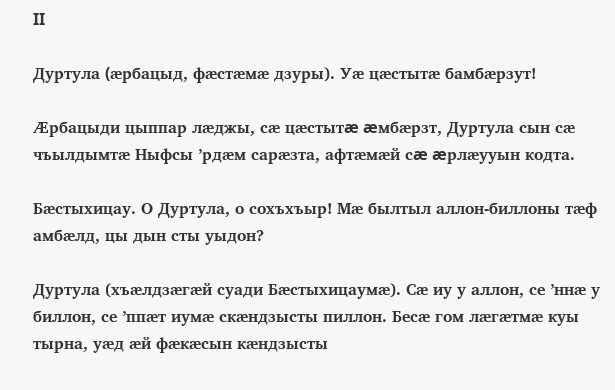II

Дуртула (æрбацыд, фæстæмæ дзуры). Уæ цæстытæ бамбæрзут!

Æрбацыди цыппар лæджы, сæ цæстытæ æмбæрзт, Дуртула сын сæ чъылдымтæ Ныфсы ’рдæм сарæзта, афтæмæй сæ æрлæууын кодта.

Бæстыхицау. О Дуртула, о сохъхъыр! Мæ былтыл аллон-биллоны тæф амбæлд, цы дын сты уыдон?

Дуртула (хъæлдзæгæй суади Бæстыхицаумæ). Сæ иу у аллон, се ’ннæ у биллон, се ’ппæт иумæ скæндзысты пиллон. Бесæ гом лæгæтмæ куы тырна, уæд æй фæкæсын кæндзысты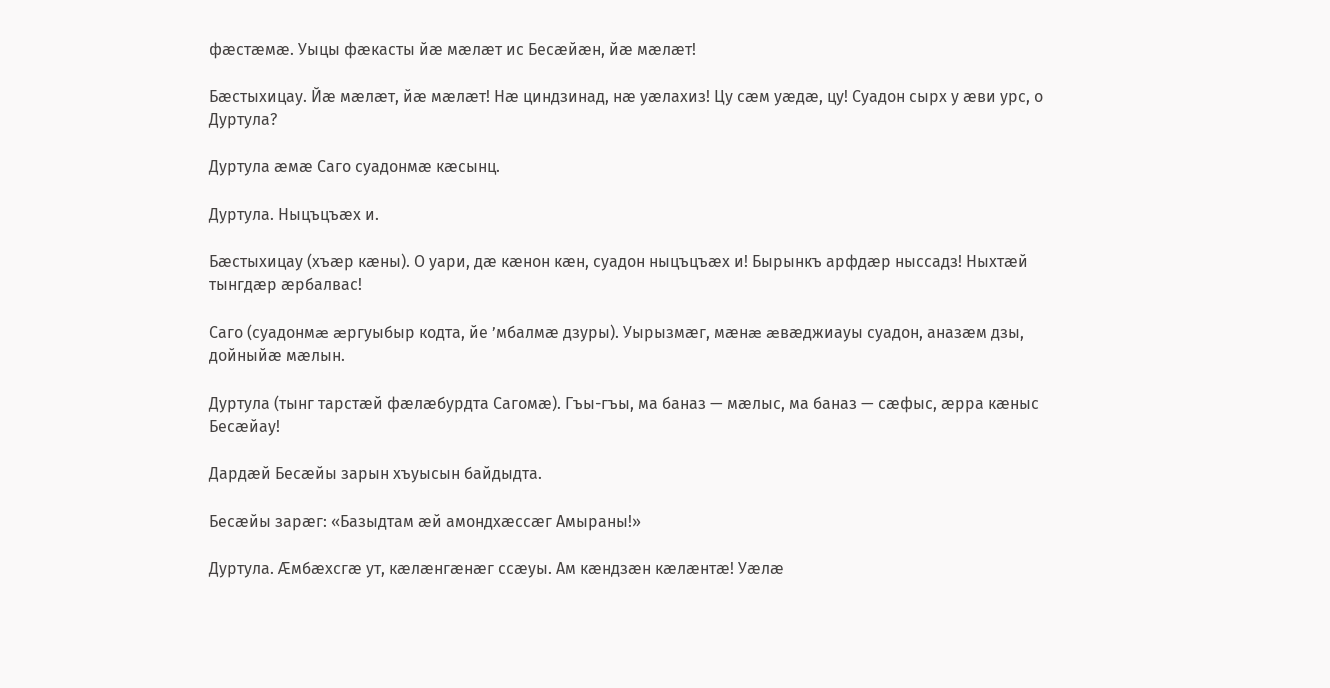фæстæмæ. Уыцы фæкасты йæ мæлæт ис Бесæйæн, йæ мæлæт!

Бæстыхицау. Йæ мæлæт, йæ мæлæт! Нæ циндзинад, нæ уæлахиз! Цу сæм уæдæ, цу! Суадон сырх у æви урс, о Дуртула?

Дуртула æмæ Саго суадонмæ кæсынц.

Дуртула. Ныцъцъæх и.

Бæстыхицау (хъæр кæны). О уари, дæ кæнон кæн, суадон ныцъцъæх и! Бырынкъ арфдæр ныссадз! Ныхтæй тынгдæр æрбалвас!

Саго (суадонмæ æргуыбыр кодта, йе ’мбалмæ дзуры). Уырызмæг, мæнæ æвæджиауы суадон, аназæм дзы, дойныйæ мæлын.

Дуртула (тынг тарстæй фæлæбурдта Сагомæ). Гъы-гъы, ма баназ — мæлыс, ма баназ — сæфыс, æрра кæныс Бесæйау!

Дардæй Бесæйы зарын хъуысын байдыдта.

Бесæйы зарæг: «Базыдтам æй амондхæссæг Амыраны!»

Дуртула. Æмбæхсгæ ут, кæлæнгæнæг ссæуы. Ам кæндзæн кæлæнтæ! Уæлæ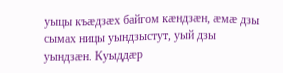уыцы къæдзæх байгом кæндзæн, æмæ дзы сымах ницы уындзыстут, уый дзы уындзæн. Куыддæр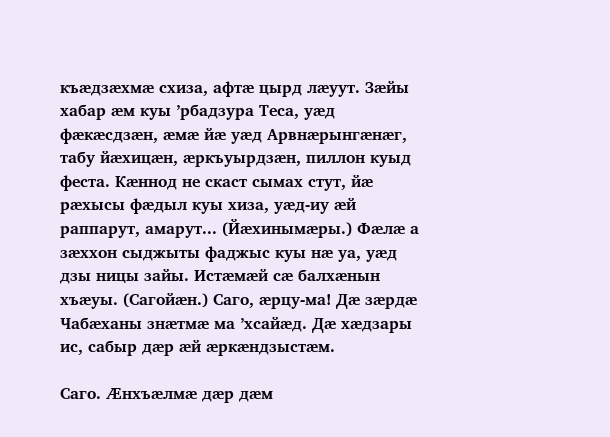къæдзæхмæ схиза, афтæ цырд лæуут. Зæйы хабар æм куы ’рбадзура Теса, уæд фæкæсдзæн, æмæ йæ уæд Арвнæрынгæнæг, табу йæхицæн, æркъуырдзæн, пиллон куыд феста. Кæннод не скаст сымах стут, йæ рæхысы фæдыл куы хиза, уæд-иу æй раппарут, амарут... (Йæхинымæры.) Фæлæ а зæххон сыджыты фаджыс куы нæ уа, уæд дзы ницы зайы. Истæмæй сæ балхæнын хъæуы. (Сагойæн.) Саго, æрцу-ма! Дæ зæрдæ Чабæханы знæтмæ ма ’хсайæд. Дæ хæдзары ис, сабыр дæр æй æркæндзыстæм.

Саго. Æнхъæлмæ дæр дæм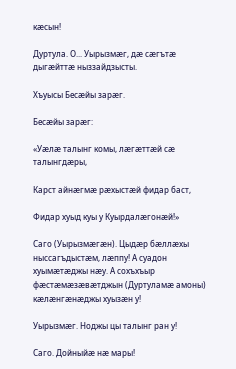кæсын!

Дуртула. О... Уырызмæг, дæ сæгътæ дыгæйттæ ныззайдзысты.

Хъуысы Бесæйы зарæг.

Бесæйы зарæг:

«Уæлæ талынг комы, лæгæттæй сæ талынгдæры,

Карст айнæгмæ рæхыстæй фидар баст,

Фидар хуыд куы у Куырдалæгонæй!»

Саго (Уырызмæгæн). Цыдæр бæллæхы ныссагъдыстæм, лæппу! А суадон хуымæтæджы нæу. А сохъхъыр фæстæмæзæвæтджын (Дуртуламæ амоны) кæлæнгæнæджы хуызæн у!

Уырызмæг. Ноджы цы талынг ран у!

Саго. Дойныйæ нæ мары!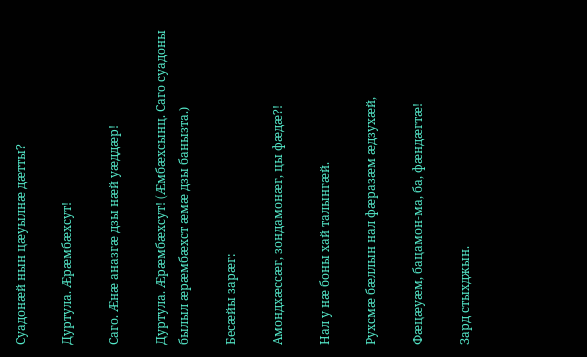Суадонæй нын цæуылнæ дæтты?

Дуртула. Æрæмбæхсут!

Саго. Æнæ аназгæ дзы нæй уæддæр!

Дуртула. Æрæмбæхсут! (Æмбæхсынц. Саго суадоны былыл æрæмбæхст æмæ дзы банызта.)

Бесæйы зарæг:

Амондхæссæг, зондамонæг, цы фæдæ?!

Нал у нæ боны хай талынгæй.

Рухсмæ бæллын нал фæразæм æдзухæй,

Фæцæуæм, бацамон-ма, ба, фæндæгтæ!

Зард стыхджын.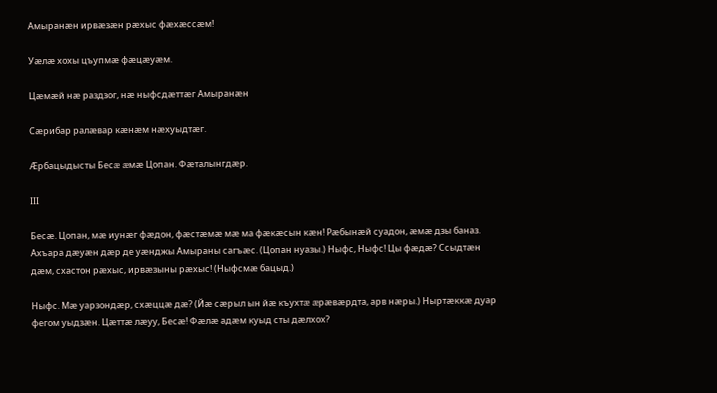Амыранæн ирвæзæн рæхыс фæхæссæм!

Уæлæ хохы цъупмæ фæцæуæм.

Цæмæй нæ раздзог, нæ ныфсдæттæг Амыранæн

Сæрибар ралæвар кæнæм нæхуыдтæг.

Æрбацыдысты Бесæ æмæ Цопан. Фæталынгдæр.

III

Бесæ. Цопан, мæ иунæг фæдон, фæстæмæ мæ ма фæкæсын кæн! Рæбынæй суадон, æмæ дзы баназ. Ахъара дæуæн дæр де уæнджы Амыраны сагъæс. (Цопан нуазы.) Ныфс, Ныфс! Цы фæдæ? Ссыдтæн дæм, схастон рæхыс, ирвæзыны рæхыс! (Ныфсмæ бацыд.)

Ныфс. Мæ уарзондæр, схæццæ дæ? (Йæ сæрыл ын йæ къухтæ æрæвæрдта, арв нæры.) Ныртæккæ дуар фегом уыдзæн. Цæттæ лæуу, Бесæ! Фæлæ адæм куыд сты дæлхох?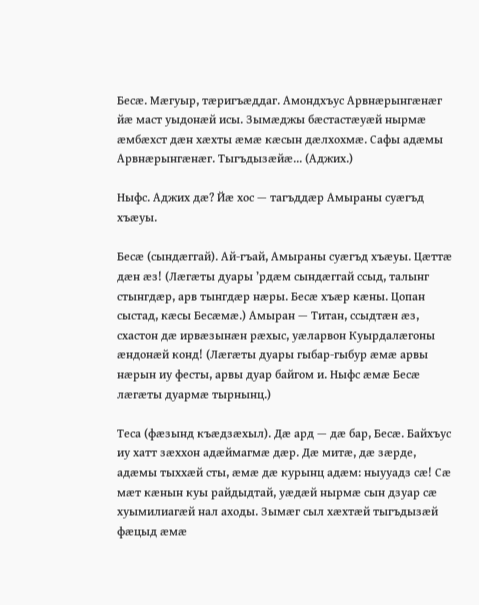Бесæ. Мæгуыр, тæригъæддаг. Амондхъус Арвнæрынгæнæг йæ маст уыдонæй исы. Зымæджы бæстастæуæй нырмæ æмбæхст дæн хæхты æмæ кæсын дæлхохмæ. Сафы адæмы Арвнæрынгæнæг. Тыгъдызæйæ... (Аджих.)

Ныфс. Аджих дæ? Йæ хос — тагъддæр Амыраны суæгъд хъæуы.

Бесæ (сындæггай). Ай-гъай, Амыраны суæгъд хъæуы. Цæттæ дæн æз! (Лæгæты дуары ’рдæм сындæггай ссыд, талынг стынгдæр, арв тынгдæр нæры. Бесæ хъæр кæны. Цопан сыстад, кæсы Бесæмæ.) Амыран — Титан, ссыдтæн æз, схастон дæ ирвæзынæн рæхыс, уæларвон Куырдалæгоны æндонæй конд! (Лæгæты дуары гыбар-гыбур æмæ арвы нæрын иу фесты, арвы дуар байгом и. Ныфс æмæ Бесæ лæгæты дуармæ тырнынц.)

Теса (фæзынд къæдзæхыл). Дæ ард — дæ бар, Бесæ. Байхъус иу хатт зæххон адæймагмæ дæр. Дæ митæ, дæ зæрде, адæмы тыххæй сты, æмæ дæ курынц адæм: ныууадз сæ! Сæ мæт кæнын куы райдыдтай, уæдæй нырмæ сын дзуар сæ хуымилиагæй нал аходы. Зымæг сыл хæхтæй тыгъдызæй фæцыд æмæ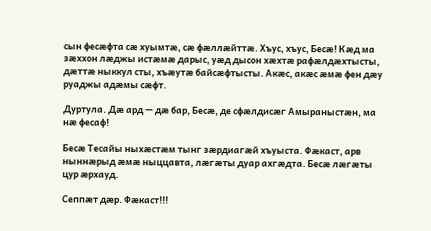сын фесæфта сæ хуымтæ, сæ фæллæйттæ. Хъус, хъус, Бесæ! Кæд ма зæххон лæджы истæмæ дарыс, уæд дысон хæхтæ рафæлдæхтысты, дæттæ ныккул сты, хъæутæ байсæфтысты. Акæс, акæс æмæ фен дæу руаджы адæмы сæфт.

Дуртула. Дæ ард — дæ бар, Бесæ, де сфæлдисæг Амыраныстæн, ма нæ фесаф!

Бесæ Тесайы ныхæстæм тынг зæрдиагæй хъуыста. Фæкаст, арв ныннæрыд æмæ ныццавта, лæгæты дуар ахгæдта. Бесæ лæгæты цур æрхауд.

Сеппæт дæр. Фæкаст!!!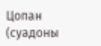Цопан (суадоны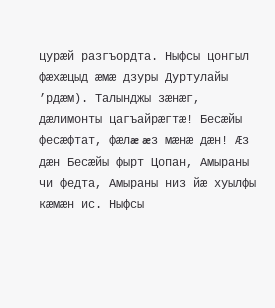цурæй разгъордта. Ныфсы цонгыл фæхæцыд æмæ дзуры Дуртулайы ’рдæм). Талынджы зæнæг, дæлимонты цагъайрæгтæ! Бесæйы фесæфтат, фæлæ æз мæнæ дæн! Æз дæн Бесæйы фырт Цопан, Амыраны чи федта, Амыраны низ йæ хуылфы кæмæн ис. Ныфсы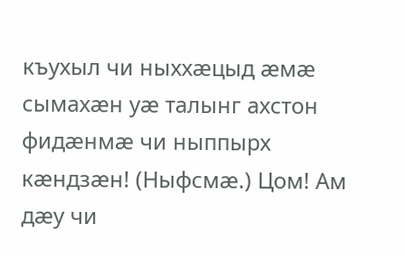къухыл чи ныххæцыд æмæ сымахæн уæ талынг ахстон фидæнмæ чи ныппырх кæндзæн! (Ныфсмæ.) Цом! Ам дæу чи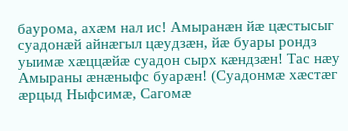баурома, ахæм нал ис! Амыранæн йæ цæстысыг суадонæй айнæгыл цæудзæн, йæ буары рондз уыимæ хæццæйæ суадон сырх кæндзæн! Тас нæу Амыраны æнæныфс буарæн! (Суадонмæ хæстæг æрцыд Ныфсимæ, Сагомæ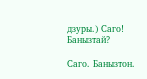дзуры.) Саго! Банызтай?

Саго. Банызтон.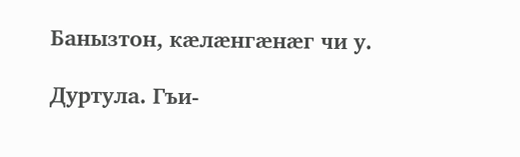Банызтон, кæлæнгæнæг чи у.

Дуртула. Гъи-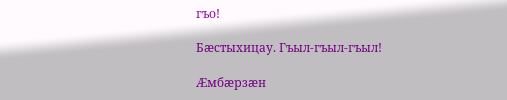гъо!

Бæстыхицау. Гъыл-гъыл-гъыл!

Æмбæрзæн